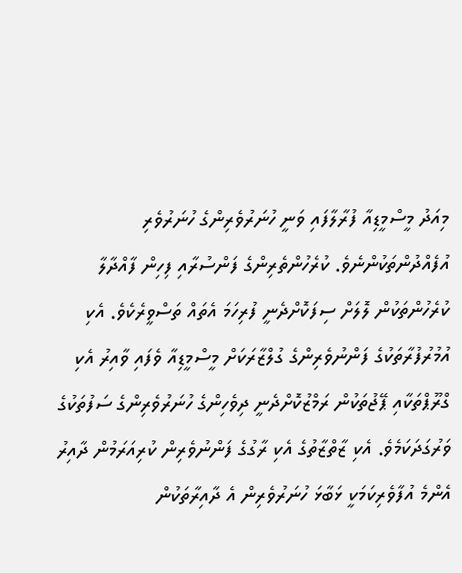މިއަދު މީސްމީޑިއާ ފުރާލާފައި ވަނީ ހުނަރުވެރިންގެ ހުނަރުވެރި އުފެއްދުންތަކުންނެވެ. ކުރެހުންތެރިންގެ ފަންސުރާއި ފިހިން ފާއްދާލާ ކުރެހުންތަކުން ލޮލަށް ސިފަކޮށްދެނީ ފުރިހަމަ އެތައް ތަސްވީރެކެވެ. އެކި އުމުރުފުރާތަކުގެ ފަންނުވެރިންގެ ގުލްޒާރަކަށް މީސްމީޑިއާ ވެފައި ވާއިރު އެކި ގްރޫޕްތަކާއި ޕޭޖުތަކުން ރަމްޒުކޮށްދެނީ ދިވެހިންގެ ހުނަރުވެރިންގެ ސަފުތަކުގެ ވަރުގަދަކަމެވެ. އެކި ޒާތްޒާތުގެ އެކި ރާގުގެ ފަންނުވެރިން ކުރިއަރަމުން ދާއިރު އެންމެ އުފާވެރިކަމަކީ ޅަބާޅަ ހުނަރުވެރިން އެ ދާއިރާތަކުން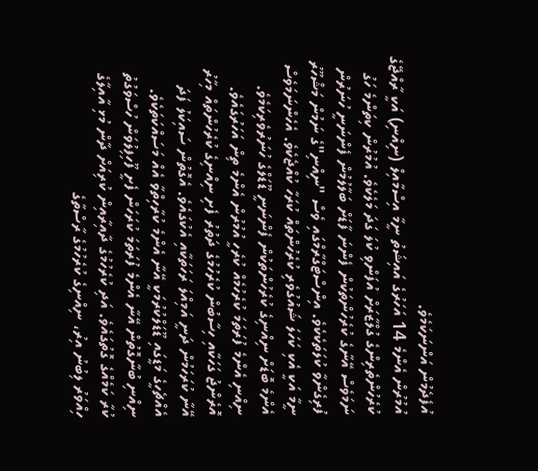އުފެދެމުން އަންނަކަމެވެ.
އުމުރުން އެންމެ 14 އަހަރުގެ އައިޝަތު ނީމާ އިސްމާއިލް (ނިއްނި) އަކީ ރާއްޖޭގެ ކުރެހުންތެރިންގެ ގުލްޒާރަށް އުފަންވި ކުލަ ގަދަ މަލެކެވެ. އުމުރުން ކިތަންމެ ހަގު ނަމަވެސް އޭނާގެ ކުރެހުންތަކުން ފެންނަ ފާޑަށް ބަލާލުމުން ފެންނަނީ ހުނަރުން ފުރިގެންވާ ކުލަތަކެކެވެ. އިންސްޓަގްރާމްގައި ވެސް "ނިއްނި"ގެ ނަމުން މަޝްހޫރު ނީމާ އަކީ އެކި ކަހަލަ ޝައުގުވެރި ކުރެހުންތައް ކުރަހާ ކުއްޖެކެވެ. އެހެންނަމަވެސް އެންމެ ބޮޑަށް ނިއްނިގެ ކުރެހުންތަކުން ފެންނަނީ ޑޫޑަލްގެ ހުނަރުވެރިކަމެވެ.
ނިއްނި އެންމެ ފުރަތަމަ ކުރެހުމެއް ކުރެހީ އުމުރުން އެންމެ ތިން އަހަރުގައެވެ. އޮރެންޖު ގަހަކާއި ހިސާބުން ކުރެހުމުގެ ދަތުރު ފެށި ނިއްނިގެ ކުރެހުންތައް މިހާރު އޭނާ ކުރަހަމުން ދަނީ އަމިއްލަ ރަހަތަކާއި އެކުގައެވެ. އެގޮތުން ސައިކަލު ފަދަ އެއްޗެހީގެ މަޑީގައި ޑޫޑަލްކުރުމަކީ އޭނާ އެންމެ ކުރާހިތްވާ އެއް މަސައްކަތަކެވެ.
ނިއްނި ބުނާގޮތުން އޭނާ އެންމެ ފުރަތަމަ ކުރަހަން ފެށީ ފޫހިފިލުވަން ހުސްވަގުތު ކުރާ ކަމެއްގެ ގޮތުގައެވެ. އަދި ކުރެހުމުގެ ދާއިރާއިން ކުރިއަށް ދާން މުޅި އާއިލާގެ ހިއްވަރު ލިބުނު އިރު، ނިއްނިގެ ކުރެހުމުގެ ރާސްތާގެ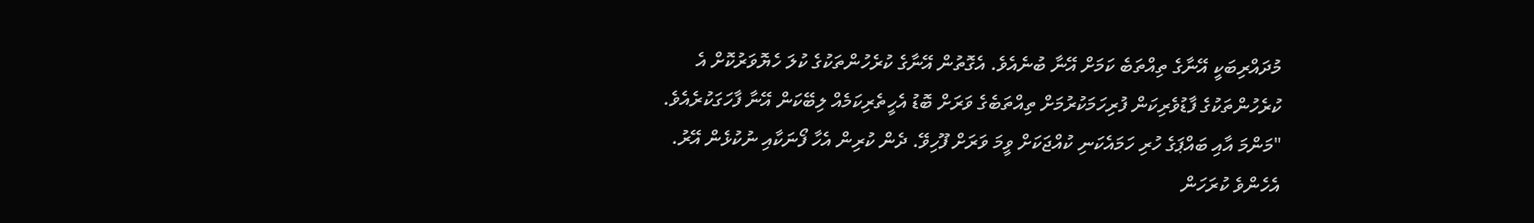މުދައްރިބަކީ އޭނާގެ ތިއްތަބެ ކަމަށް އޭނާ ބުނެއެވެ. އެގޮތުން އޭނާގެ ކުރެހުންތަކުގެ ކުލަ ހެޔޮވަރުކޮށް އެ ކުރެހުންތަކުގެ ފާޑުވެރިކަން ފުރިހަމަކުރުމަށް ތިއްތަބެގެ ވަރަށް ބޮޑު އެހީތެރިކަމެއް ލިބޭކަން އޭނާ ފާހަގަކުރެއެވެ.
"މަންމަ އާއި ބައްޕަގެ ހުރި ހަމައެކަނި ކުއްޖަކަށް ވީމަ ވަރަށް ފޫހިވޭ. ދެން ކުރިން އެހާ ފޯނަކާއި ނުކުޅެން އޭރު. އެހެންވެ ކުރަހަން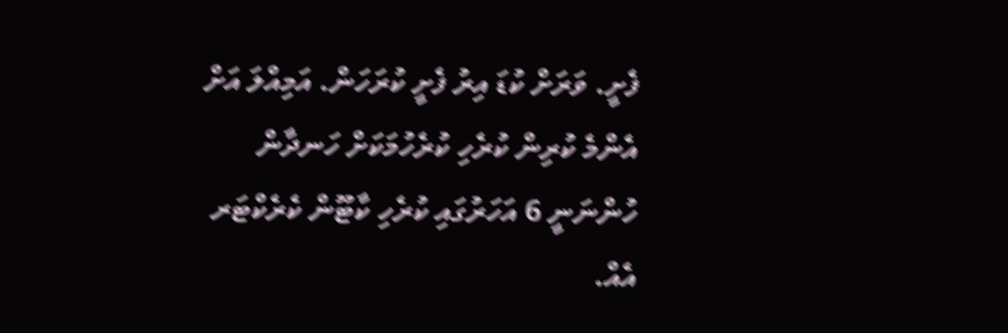ފެށީ. ވަރަށް ކުޑަ އިރު ފެށީ ކުރަހަން. އަމިއްލަ އަށް އެންމެ ކުރިން ކުރެހި ކުރެހުމަކަށް ހަނދާން ހުންނަނީ 6 އަހަރުގައި ކުރެހި ކާޓޫން ކެރެކްޓަރ އެއް.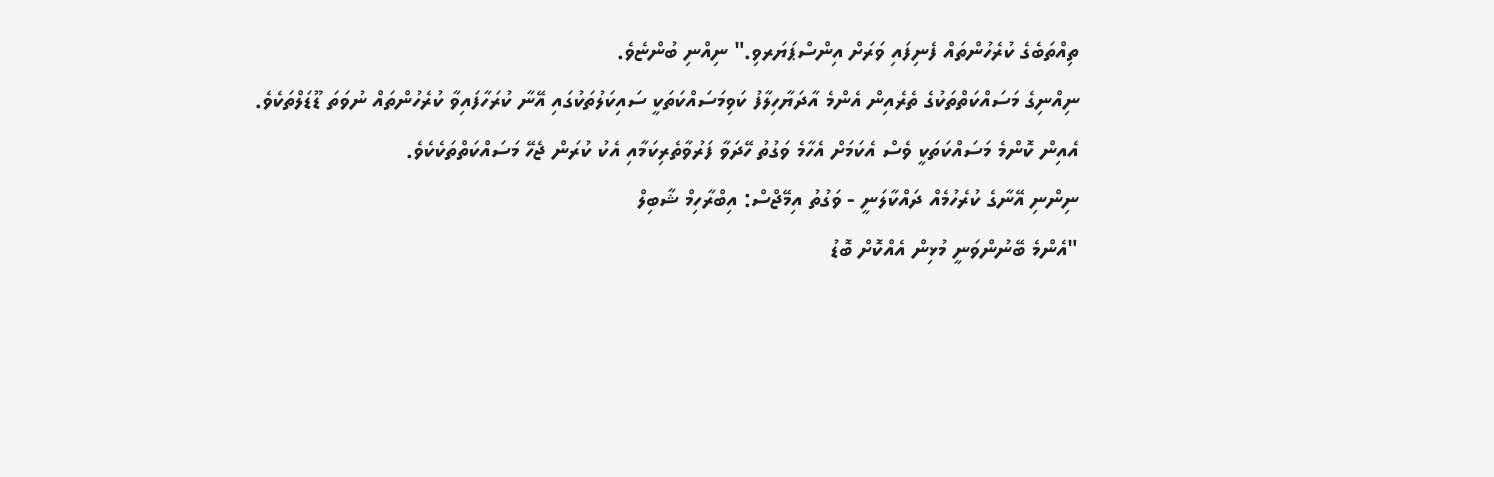ތިއްތަބެގެ ކުރެހުންތައް ފެނިފައި ވަރަށް އިންސްޕަޔަރވި." ނިއްނި ބުންޏެވެ.
ނިއްނިގެ މަސައްކަތްތަކުގެ ތެރެއިން އެންމެ އާދަޔާހިލާފު ކަވިމަސައްކަތަކީ ސައިކަލުތަކުގައި އޭނާ ކުރަހާފައިވާ ކުރެހުންތައް ނުވަތަ ޑޫޑަލްތަކެވެ. އެއިން ކޮންމެ މަސައްކަތަކީ ވެސް އެކަމަށް އެހާމެ ވަގުތު ހޭދަވާ ފަރުވާތެރިކަމާއި އެކު ކުރަން ޖެހޭ މަސައްކަތްތަކެކެވެ.
ނިންނި އޭނާގެ ކުރެހުމެއް ދައްކާލަނީ - ވަގުތު އިމޭޖްސް: އިބްރާހިމް ޝާބިލް
"އެންމެ ބޭނުންވަނީ މުޅިން އެއްކޮށް ބޮޑު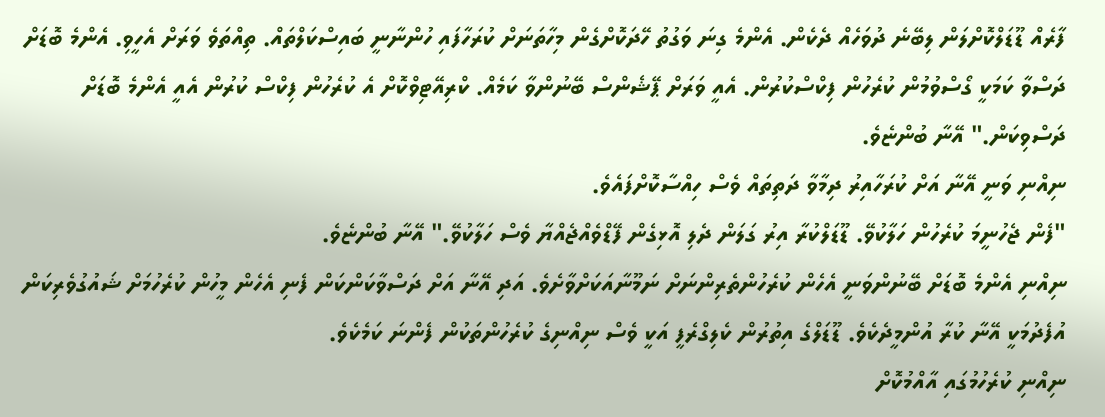ފާރެއް ޑޫޑަލްކޮށްލަން ލިބޭނެ ދުވަހެއް ދެކެން. އެންމެ ގިނަ ވަގުތު ހޭދަކޮށްގެން މިހާތަނަށް ކުރަހާފައި ހުންނާނީ ބައިސްކަލްތައް. ތިއްތަވެ ވަރަށް އެހީވި. އެންމެ ބޮޑަށް ދަސްވާ ކަމަކީ ގޯސްވުމުން ކުރެހުން ފިކްސްކުރުން. އެއީ ވަރަށް ޕޭޝެންސް ބޭނުންވާ ކަމެއް. ކްރިއޭޓިވްކޮށް އެ ކުރެހުން ފިކްސް ކުރުން އެއީ އެންމެ ބޮޑަށް ދަސްވިކަން." އޭނާ ބުންޏެވެ.
ނިއްނި ވަނީ އޭނާ އަށް ކުރަހާއިރު ދިމާވާ ދަތިތައް ވެސް ހިއްސާކޮށްފައެވެ.
"ފެން ޖެހުނީމަ ކުރެހުން ހަލާކުވޭ. ޑޫޑަލްކުރާ އިރު ގަލަން ދެލި އޮޅިގެން ފޭޑްވެއްޖެއްޔާ ވެސް ހަލާކުވޭ." އޭނާ ބުންޏެވެ.
ނިއްނި އެންމެ ބޮޑަށް ބޭނުންވަނީ އެހެން ކުރެހުންތެރިންނަށް ނަމޫނާއަކަށްވާށެވެ. އަދި އޭނާ އަށް ދަސްވާކަންކަން ފެނި އެހެން މީހުން ކުރެހުމަށް ޝައުގުވެރިކަން އުފެދުމަކީ އޭނާ ކުރާ އުންމީދެކެވެ. ޑޫޑަލްގެ އިތުރުން ކެލިގްރެފީ އަކީ ވެސް ނިއްނިގެ ކުރެހުންތަކުން ފެންނަ ކަމެކެވެ.
ނިއްނި ކުރެހުމުގައި އާއްމުކޮށް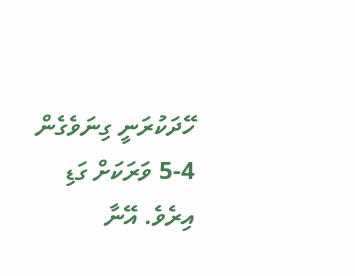ހޭދަކުރަނީ ގިނަވެގެން 4-5 ވަރަކަށް ގަޑި އިރެވެ. އޭނާ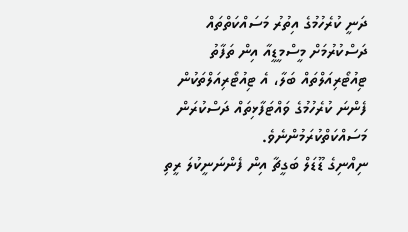ދަނީ ކުރެހުމުގެ އިތުރު މަސައްކަތްތައް ދަސްކުރުމަށް މީސްމީޑީއާ އިން ތަފާތު ޓިއުޓޯރިއަލްތައް ބަލާ، އެ ޓިއުޓޯރިއަލްތަކުން ފެންނަ ކުރެހުމުގެ ވައްޓަފާޅިތައް ދަސްކުރަން މަސައްކަތްކުރަމުންނެވެ.
ނިއްނިގެ ޑޫޑަލް ބަގީޗާ އިން ފެންނަނީކުލަ ރީތި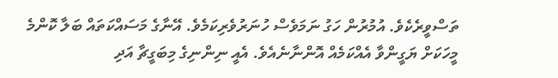ތަސްވީރެކެވެ. އުމުރުން ހަގު ނަމަވެސް ހުނަރުވެރިކަމެވެ. އޭނާގެ މަސައްކަތައް ބަލާ ކޮންމެ މީހަކަށް ޔަގީންވާ އެއްކަމެއް އޮންނާނެއެވެ. އެއީ ނިންނިގެ މިބަގީޗާ އަދި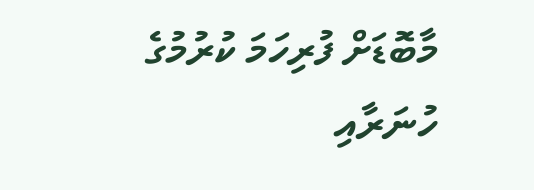މާބޮޑަށް ފުރިހަމަ ކުރުމުގެ ހުނަރާއި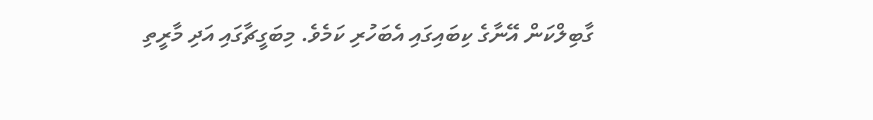ގާބިލްކަން އޭނާގެ ކިބައިގައި އެބަހުރި ކަމެވެ. މިބަގީޗާގައި އަދި މާރީތި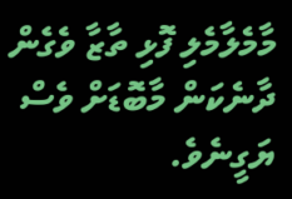މާމެލާމެލި ފޮޅި ތާޒާ ވެގެން ދާނެކަން މާބޮޑަށް ވެސް ޔަގީނެވެ.